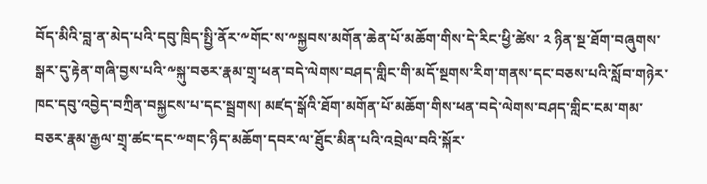བོད་མིའི་བླ་ན་མེད་པའི་དབུ་ཁྲིད་སྤྱི་ནོར་༸གོང་ས་༸སྐྱབས་མགོན་ཆེན་པོ་མཆོག་གིས་དེ་རིང་ཕྱི་ཚེས་ ༢ ཉིན་སྔ་ཐོག་བཞུགས་སྒར་དུ་རྟེན་གཞི་བྱས་པའི་༸སྐུ་བཅར་རྣམ་གྲྭ་ཕན་བདེ་ལེགས་བཤད་གླིང་གི་མདོ་སྔགས་རིག་གནས་དང་བཅས་པའི་སློབ་གཉེར་ཁང་དབུ་འབྱེད་བཀྲིན་བསྐྱངས་པ་དང་སྦྲགས། མཛད་སྒོའི་ཐོག་མགོན་པོ་མཆོག་གིས་ཕན་བདེ་ལེགས་བཤད་གླིང་ངམ་གམ་བཅར་རྣམ་རྒྱལ་གྲྭ་ཚང་དང་༸གང་ཉིད་མཆོག་དབར་ལ་ཐོུང་མིན་པའི་འབྲེལ་བའི་སྐོར་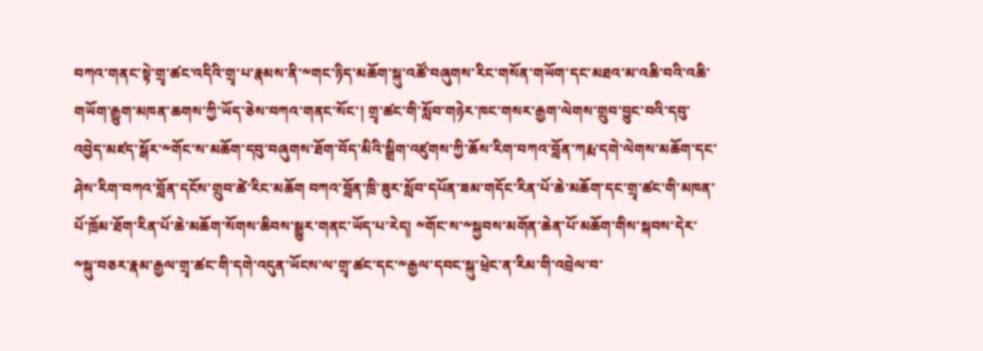བཀའ་གནང་སྟེ་གྲྭ་ཚང་འདིའི་གྲྭ་པ་རྣམས་ནི་༸གང་ཉིད་མཆོག་སྐུ་འཚོ་བཞུགས་རིང་གསོན་གཡོག་དང་མཐའ་མ་འཆི་བའི་འཆི་གཡོག་རྒྱུག་མཁན་ཆགས་ཀྱི་ཡོད་ཅེས་བཀའ་གནང་སོང་། གྲྭ་ཚང་གི་སློབ་གཉེར་ཁང་གསར་རྒྱག་ལེགས་གྲུབ་བྱུང་བའི་དབུ་འབྱེད་མཛད་སྒོར་༸གོང་ས་མཆོག་དབུ་བཞུགས་ཐོག་བོད་མིའི་སྒྲིག་འཛུགས་ཀྱི་ཆོས་རིག་བཀའ་བློན་ཀརྨ་དགེ་ལེགས་མཆོག་དང་ཤེས་རིག་བཀའ་བློན་དངོས་གྲུབ་ཚེ་རིང་མཆོག བཀའ་བློན་ཁྲི་ཟུར་སློབ་དཔོན་ཟམ་གདོང་རིན་པོ་ཆེ་མཆོག་དང་གྲྭ་ཚང་གི་མཁན་པོ་ཁྲོམ་ཐོག་རིན་པོ་ཆེ་མཆོག་སོགས་ཆིབས་སྒྱུར་གནང་ཡོད་པ་རེད། ༸གོང་ས་༸སྐྱབས་མགོན་ཆེན་པོ་མཆོག་གིས་སྐབས་དེར་༸སྐུ་བཅར་རྣམ་རྒྱལ་གྲྭ་ཚང་གི་དགེ་འདུན་ཡོངས་ལ་གྲྭ་ཚང་དང་༸རྒྱལ་དབང་སྐུ་ཕྲེང་ན་རིམ་གི་འབྲེལ་བ་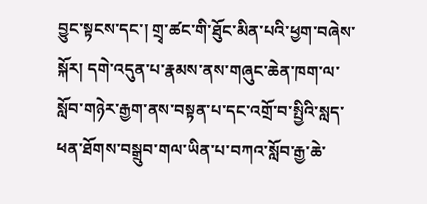བྱུང་སྟངས་དང་། གྲྭ་ཚང་གི་ཐོུང་མིན་པའི་ཕྱག་བཞེས་སྐོར། དགེ་འདུན་པ་རྣམས་ནས་གཞུང་ཆེན་ཁག་ལ་སློབ་གཉེར་རྒྱག་ནས་བསྟན་པ་དང་འགྲོ་བ་སྤྱིའི་སླད་ཕན་ཐོགས་བསྒྲུབ་གལ་ཡིན་པ་བཀའ་སློབ་རྒྱ་ཆེ་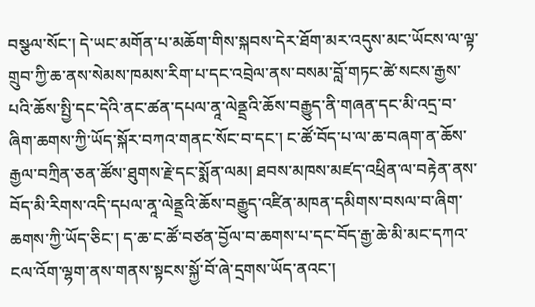བསྩལ་སོང་། དེ་ཡང་མགོན་པ་མཆོག་གིས་སྐབས་དེར་ཐོག་མར་འདུས་མང་ཡོངས་ལ་ལྟ་གྲུབ་ཀྱི་ཆ་ནས་སེམས་ཁམས་རིག་པ་དང་འབྲེལ་ནས་བསམ་བློ་གཏང་ཚེ་སངས་རྒྱས་པའི་ཆོས་སྤྱི་དང་དེའི་ནང་ཚན་དཔལ་ནཱ་ལེནྡྲའི་ཆོས་བརྒྱུད་ནི་གཞན་དང་མི་འདྲ་བ་ཞིག་ཆགས་ཀྱི་ཡོད་སྐོར་བཀའ་གནང་སོང་བ་དང་། ང་ཚོ་བོད་པ་ལ་ཆ་བཞག་ན་ཆོས་རྒྱལ་བཀྲིན་ཅན་ཚོས་ཐུགས་རྗེ་དང་སྨོན་ལམ། ཐབས་མཁས་མཛད་འཕྲིན་ལ་བརྟེན་ནས་བོད་མི་རིགས་འདི་དཔལ་ནཱ་ལེནྡྲའི་ཆོས་བརྒྱུད་འཛིན་མཁན་དམིགས་བསལ་བ་ཞིག་ཆགས་ཀྱི་ཡོད་ཅིང་། ད་ཆ་ང་ཚོ་བཙན་བྱོལ་བ་ཆགས་པ་དང་བོད་རྒྱ་ཆེ་མི་མང་དཀའ་ངལ་འོག་ལྷག་ནས་གནས་སྟངས་སྐྱོ་བོ་ཞེ་དྲགས་ཡོད་ནའང་།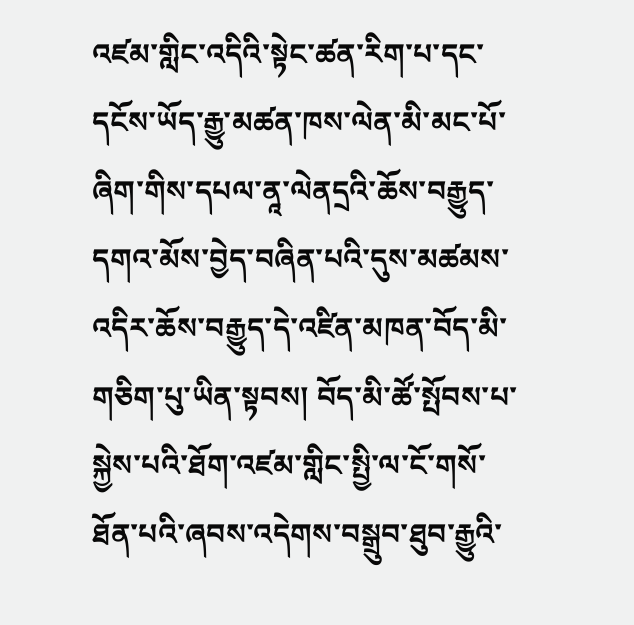འཛམ་གླིང་འདིའི་སྟེང་ཚན་རིག་པ་དང་དངོས་ཡོད་རྒྱུ་མཚན་ཁས་ལེན་མི་མང་པོ་ཞིག་གིས་དཔལ་ནཱ་ལེནདྲའི་ཆོས་བརྒྱུད་དགའ་མོས་བྱེད་བཞིན་པའི་དུས་མཚམས་འདིར་ཆོས་བརྒྱུད་དེ་འཛིན་མཁན་བོད་མི་གཅིག་པུ་ཡིན་སྟབས། བོད་མི་ཚོ་སྤོབས་པ་སྐྱེས་པའི་ཐོག་འཛམ་གླིང་སྤྱི་ལ་ངོ་གསོ་ཐོན་པའི་ཞབས་འདེགས་བསྒྲུབ་ཐུབ་རྒྱུའི་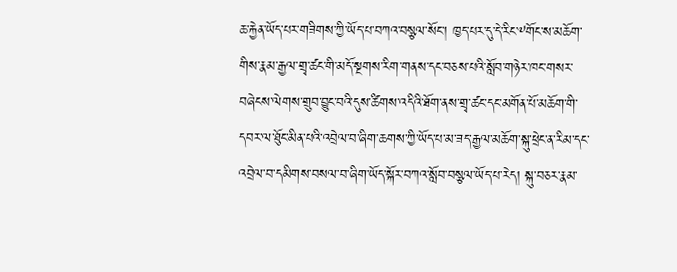ཆ་རྐྱེན་ཡོད་པར་གཟིགས་ཀྱི་ཡོད་པ་བཀའ་བསྩལ་སོང་། ཁྱད་པར་དུ་དེ་རིང་༸གོང་ས་མཆོག་གིས་རྣམ་རྒྱལ་གྲྭ་ཚང་གི་མདོ་སྔགས་རིག་གནས་དང་བཅས་པའི་སློབ་གཉེར་ཁང་གསར་བཞེངས་ལེགས་གྲུབ་བྱུང་བའི་དུས་ཚིགས་འདིའི་ཐོག་ནས་གྲྭ་ཚང་དང་མགོན་པོ་མཆོག་གི་དབར་ལ་ཐོུང་མིན་པའི་འབྲེལ་བ་ཞིག་ཆགས་ཀྱི་ཡོད་པ་མ་ཟད་རྒྱལ་མཆོག་སྐུ་ཕྲེང་ན་རིམ་དང་འབྲེལ་བ་དམིགས་བསལ་བ་ཞིག་ཡོད་སྐོར་བཀའ་སློབ་བསྩལ་ཡོད་པ་རེད། སྐུ་བཅར་རྣམ་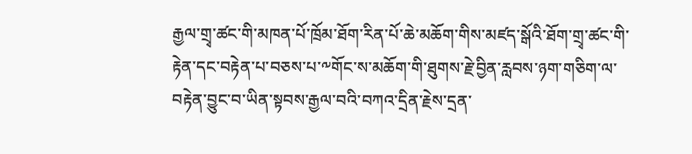རྒྱལ་གྲྭ་ཚང་གི་མཁན་པོ་ཁྲོམ་ཐོག་རིན་པོ་ཆེ་མཆོག་གིས་མཛད་སྒོའི་ཐོག་གྲྭ་ཚང་གི་རྟེན་དང་བརྟེན་པ་བཅས་པ་༸གོང་ས་མཆོག་གི་ཐུགས་རྗེ་བྱིན་རླབས་ཉག་གཅིག་ལ་བརྟེན་བྱུང་བ་ཡིན་སྟབས་རྒྱལ་བའི་བཀའ་དྲིན་རྗེས་དྲན་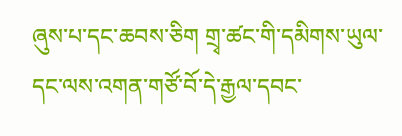ཞུས་པ་དང་ཆབས་ཅིག གྲྭ་ཚང་གི་དམིགས་ཡུལ་དང་ལས་འགན་གཙོ་བོ་དེ་རྒྱལ་དབང་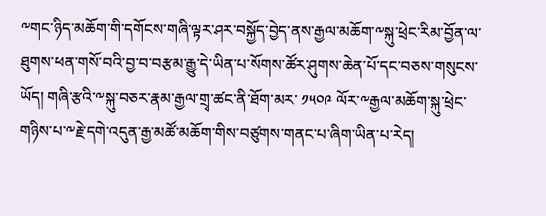༸གང་ཉིད་མཆོག་གི་དགོངས་གཞི་ལྟར་ཤར་བསྐྱོད་བྱེད་ནས་རྒྱལ་མཆོག་༸སྐུ་ཕྲེང་རིམ་བྱོན་ལ་ཐུགས་ཕན་གསོ་བའི་བྱ་བ་བརྩམ་རྒྱུ་དེ་ཡིན་པ་སོགས་ཚོར་ཤུགས་ཆེན་པོ་དང་བཅས་གསུངས་ཡོད། གཞི་རྩའི་༸སྐུ་བཅར་རྣམ་རྒྱལ་གྲྭ་ཚང་ནི་ཐོག་མར་ ༡༥༠༩ ལོར་༸རྒྱལ་མཆོག་སྐུ་ཕྲེང་གཉིས་པ་༸རྗེ་དགེ་འདུན་རྒྱ་མཚོ་མཆོག་གིས་བཙུགས་གནང་པ་ཞིག་ཡིན་པ་རེད།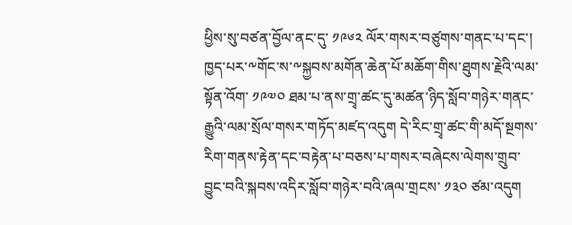ཕྱིས་སུ་བཙན་བྱོལ་ནང་དུ་ ༡༩༦༢ ལོར་གསར་བཙུགས་གནང་པ་དང་། ཁྱད་པར་༸གོང་ས་༸སྐྱབས་མགོན་ཆེན་པོ་མཆོག་གིས་ཐུགས་རྗེའི་ལམ་སྟོན་འོག་ ༡༩༧༠ ཐམ་པ་ནས་གྲྭ་ཚང་དུ་མཚན་ཉིད་སློབ་གཉེར་གནང་རྒྱུའི་ལམ་སྲོལ་གསར་གཏོད་མཛད་འདུག དེ་རིང་གྲྭ་ཚང་གི་མདོ་སྔགས་རིག་གནས་རྟེན་དང་བརྟེན་པ་བཅས་པ་གསར་བཞེངས་ལེགས་གྲུབ་བྱུང་བའི་སྐབས་འདིར་སློབ་གཉེར་བའི་ཞལ་གྲངས་ ༡༣༠ ཙམ་འདུག